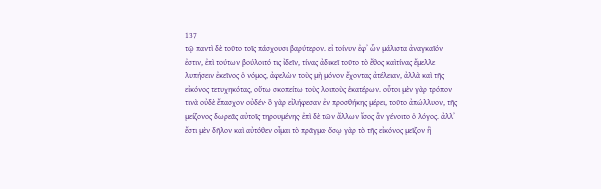137
τῷ παντὶ δὲ τοῦτο τοῖς πάσχουσι βαρύτερον. εἰ τοίνυν ἐφʼ ὧν μάλιστα ἀναγκαῖόν ἐστιν, ἐπὶ τούτων βούλοιτό τις ἰδεῖν, τίνας ἀδικεῖ τοῦτο τὸ ἔθος καὶτίνας ἔμελλε λυπήσειν ἐκεῖνος ὁ νόμος, ἀφελὼν τοὺς μὴ μόνον ἔχοντας ἀτέλειαν, ἀλλὰ καὶ τῆς εἰκόνος τετυχηκότας, οὕτω σκοπείτω τοὺς λοιποὺς ἑκατέρων. οὗτοι μὲν γὰρ τρόπον τινὰ οὐδὲ ἔπασχον οὐδέν· ὃ γὰρ εἰλήφεσαν ἐν προσθήκης μέρει, τοῦτο ἀπώλλυον, τῆς μείζονος δωρεᾶς αὐτοῖς τηρουμένης· ἐπὶ δὲ τῶν ἄλλων ἴσος ἂν γένοιτο ὁ λόγος. ἀλλʼ ἔστι μὲν δῆλον καὶ αὐτόθεν οἶμαι τὸ πρᾶγμα· ὅσῳ γὰρ τὸ τῆς εἰκόνος μεῖζον ἢ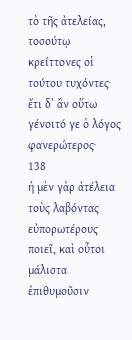τὸ τῆς ἀτελείας, τοσούτῳ κρείττονες οἱ τούτου τυχόντες· ἔτι δʼ ἂν οὕτω γένοιτό γε ὁ λόγος φανερώτερος·
138
ἡ μὲν γὰρ ἀτέλεια τοὺς λαβόντας εὐπορωτέρους ποιεῖ, καὶ οὗτοι μάλιστα ἐπιθυμοῦσιν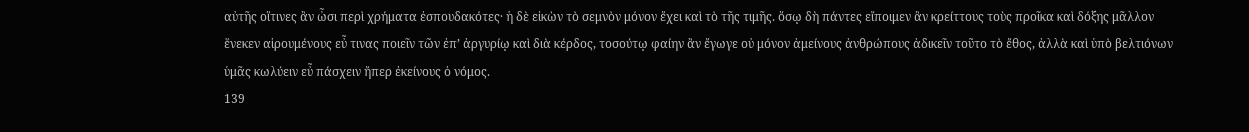αὐτῆς οἵτινες ἂν ὦσι περὶ χρήματα ἐσπουδακότες· ἡ δὲ εἰκὼν τὸ σεμνὸν μόνον ἔχει καὶ τὸ τῆς τιμῆς. ὅσῳ δὴ πάντες εἴποιμεν ἂν κρείττους τοὺς προῖκα καὶ δόξης μᾶλλον ἕνεκεν αἱρουμένους εὖ τινας ποιεῖν τῶν ἐπʼ ἀργυρίῳ καὶ διὰ κέρδος, τοσούτῳ φαίην ἂν ἔγωγε οὐ μόνον ἀμείνους ἀνθρώπους ἀδικεῖν τοῦτο τὸ ἔθος, ἀλλὰ καὶ ὑπὸ βελτιόνων ὑμᾶς κωλύειν εὖ πάσχειν ἤπερ ἐκείνους ὁ νόμος.
139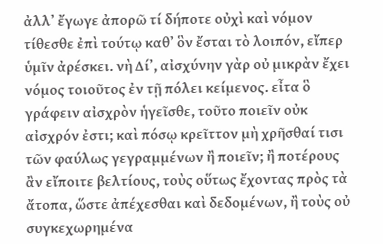ἀλλʼ ἔγωγε ἀπορῶ τί δήποτε οὐχὶ καὶ νόμον τίθεσθε ἐπὶ τούτῳ καθʼ ὃν ἔσται τὸ λοιπόν, εἴπερ ὑμῖν ἀρέσκει. νὴ Δίʼ, αἰσχύνην γὰρ οὐ μικρὰν ἔχει νόμος τοιοῦτος ἐν τῇ πόλει κείμενος. εἶτα ὃ γράφειν αἰσχρὸν ἡγεῖσθε, τοῦτο ποιεῖν οὐκ αἰσχρόν ἐστι; καὶ πόσῳ κρεῖττον μὴ χρῆσθαί τισι τῶν φαύλως γεγραμμένων ἢ ποιεῖν; ἢ ποτέρους ἂν εἴποιτε βελτίους, τοὺς οὕτως ἔχοντας πρὸς τὰ ἄτοπα, ὥστε ἀπέχεσθαι καὶ δεδομένων, ἢ τοὺς οὐ συγκεχωρημένα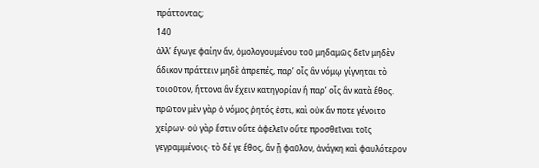πράττοντας;
140
ἀλλʼ ἔγωγε φαίην ἄν, ὁμολογουμένου τοῦ μηδαμῶς δεῖν μηδὲν ἄδικον πράττειν μηδὲ ἀπρεπές, παρʼ οἷς ἂν νόμῳ γίγνηται τὸ τοιοῦτον, ἥττονα ἂν ἔχειν κατηγορίαν ἢ παρʼ οἷς ἂν κατὰ ἔθος. πρῶτον μὲν γὰρ ὁ νόμος ῥητός ἐστι, καὶ οὐκ ἄν ποτε γένοιτο χείρων· οὐ γὰρ ἔστιν οὔτε ἀφελεῖν οὔτε προσθεῖναι τοῖς γεγραμμένοις· τὸ δέ γε ἔθος, ἂν ᾖ φαῦλον, ἀνάγκη καὶ φαυλότερον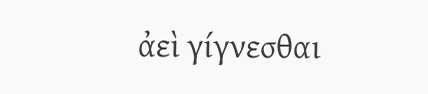ἀεὶ γίγνεσθαι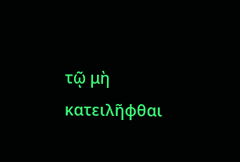τῷ μὴ κατειλῆφθαι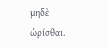μηδὲ ὡρίσθαι.